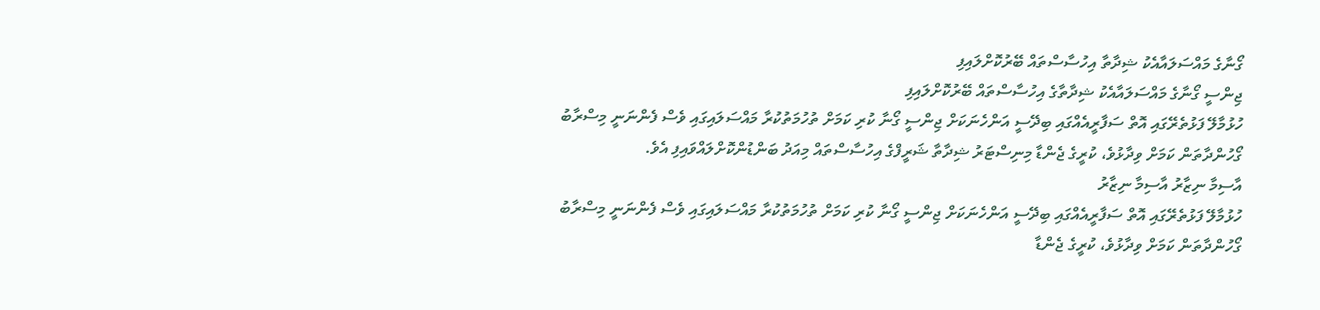ގޯނާގެ މައްސަލައާއެކު ޝިދާތާ އިހުސާސްތައް ބޭރުކޮށްލައިފި
ޖިންސީ ގޯނާގެ މައްސަލައާއެކު ޝިދާތާގެ އިހުސާސްތައް ބޭރުކޮށްލައިފި
ހުޅުމާލޭ ފަޅުތެރޭގައި އޮތް ސަފާރީއެއްގައި ބިދޭސީ އަންހެނަކަށް ޖިންސީ ގޯނާ ކުރި ކަމަށް ތުހުމަތުކުރާ މައްސަލައިގައި ވެސް ފެންނަނީ މިސްރާބު ގޯހުންދާތަން ކަމަށް ވިދާޅުވެ، ކުރީގެ ޖެންޑާ މިނިސްޓަރު ޝިދާތާ ޝަރީފްގެ އިހުސާސްތައް މިއަދު ބަންޑުންކޮށްލައްވައިފި އެވެ.
އާސިމާ ނިޒާރު އާސިމާ ނިޒާރު
ހުޅުމާލޭ ފަޅުތެރޭގައި އޮތް ސަފާރީއެއްގައި ބިދޭސީ އަންހެނަކަށް ޖިންސީ ގޯނާ ކުރި ކަމަށް ތުހުމަތުކުރާ މައްސަލައިގައި ވެސް ފެންނަނީ މިސްރާބު ގޯހުންދާތަން ކަމަށް ވިދާޅުވެ، ކުރީގެ ޖެންޑާ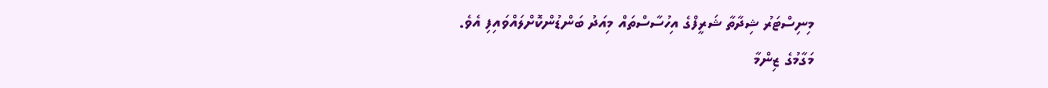މިނިސްޓަރު ޝިދާތާ ޝަރީފްގެ އިހުސާސްތައް މިއަދު ބަންޑުންކޮށްލައްވައިފި އެވެ.
މަގާމުގެ ޒިންމާ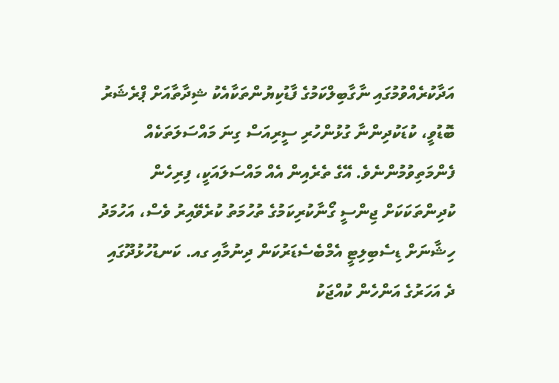އަދާކުރެއްވުމުގައި ނާގާބިލްކަމުގެ ފާޑުކިޔުންތަކާއެކު ޝިދާތާއަށް ޕްރެޝަރު ބޮޑުވީ، ކުޑަކުދިންނާ ގުޅުންހުރި ސީރިއަސް ގިނަ މައްސަލަތަކެއް ފެންމަތިވުމުންނެވެ. އޭގެ ތެރެއިން އެއް މައްސަލައަކީ، ފިރިހެން ކުދިންތަކަކަށް ޖިންސީ ގޯނާކުރިކަމުގެ ތުހުމަތު ކުރެވޭއިރު ވެސް، އަހުމަދު ހިޝާނަށް ޑިސެބިލިޓީ އެމްބެސެޑަރުކަން ދިނުމާއި ގއ. ކަނޑުހުޅުދޫގައި ދެ އަހަރުގެ އަންހެން ކުއްޖަކު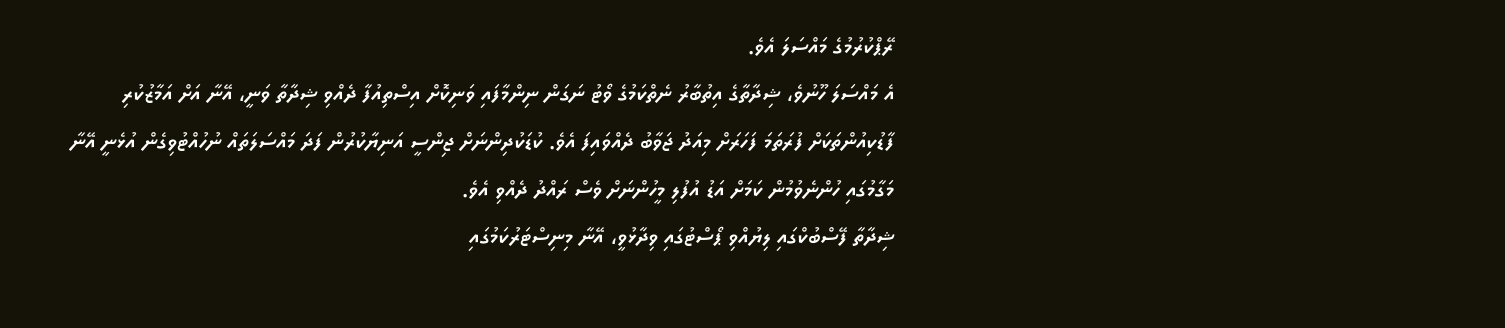ރޭޕްކުރުމުގެ މައްސަލަ އެވެ.
އެ މައްސަލަ ހޫނުވެ، ޝިދާތާގެ އިތުބާރު ނެތްކަމުގެ ވޯޓު ނަގަން ނިންމާފައި ވަނިކޮށް އިސްތިއުފާ ދެއްވި ޝިދާތާ ވަނީ، އޭނާ އަށް އަމާޒުކުރި ފާޑުކިއުންތަކަށް ފުރަތަމަ ފަހަރަށް މިއަދު ޖަވާބު ދެއްވައިފަ އެވެ. ކުޑަކުދިންނަށް ޖިންސީ އަނިޔާކުރުން ފަދަ މައްސަލަތައް ނުހުއްޓުވިގެން އުޅެނީ އޭނާ މަގާމުގައި ހުންނެވުމުން ކަމަށް އަޑު އުފުލި މީހުންނަށް ވެސް ރައްދު ދެއްވި އެވެ.
ޝިދާތާ ފޭސްބުކްގައި ލިޔުއްވި ޕޯސްޓުގައި ވިދާޅުވީ، އޭނާ މިނިސްޓަރުކަމުގައި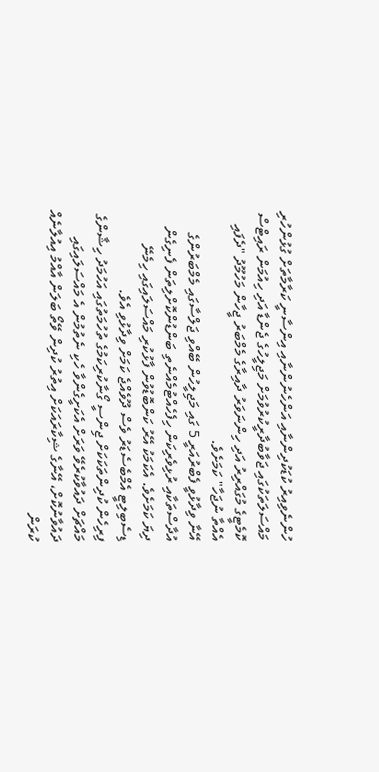ހުންނެވިއިރު ކުޑަކުދިންނާއި އަންހެނުންނާއި އިންސާނީ ކަރާމާތަށް ގުޅުންހުރި މައްސަލަތަކުގައި ޖަވާބުދާރީކުރުވުމަށް މަޖިލީހުގެ ޖެންޑާ އަދި ހިއުމަން ރައިޓްސް ކޮމެޓީގެ މުގައްރިރު އަދި ހިންނަވަރު ދާއިރާގެ މެމްބަރު ޖީހާން މަހުމޫދު "ދެފައި އެއްތާ ނުޖަހާ" ކަމަށެވެ.
އޭނާ ވިދާޅުވީ ފެބްރުއަރީ 5 ގައި މަޖިލީހުން ބޭއްވި ޖަލްސާގައި މެމްބަރުންގެ އުދާސްތަކާއި ރުޅިވެރިކަން ހިފެހެއްޓުމެއްނެތި ބަންޑުންކޮށްލިތަން ފެނިގެން ދިޔަ ކަމަށެވެ. އެކަމަކު އޭރު ކަންބޮޑުވުން ފާޅުކުރި މައްސަލައިގައި ހިމެނޭ ޑިސެބިލިޓީ އެމްބެސެޑަރު ވެސް ދޫވެއްޖެ ކަމަށް ވިދާޅުވި އެވެ.
ފިރިހެން ކުދިންތަކަކަށް ޖިންސީ ގޯނާކުރިކަމުގެ ތުހުމަތުގައި އަހުމަދު ހިޝާންގެ މައްޗަށް ދައުވާކުރެވޭ ވަރަށް އެކަށީގެންވާ ހެކި ނެތުމުން އެ މައްސަލައިގައި ދައުވާނުކޮށް، އޭނާގެ ޝިކާރައަކަށް އިތުރު ކުދިން ވޭތޯ ބަލަން އާއްމު އިއުލާނެއް ކުރަން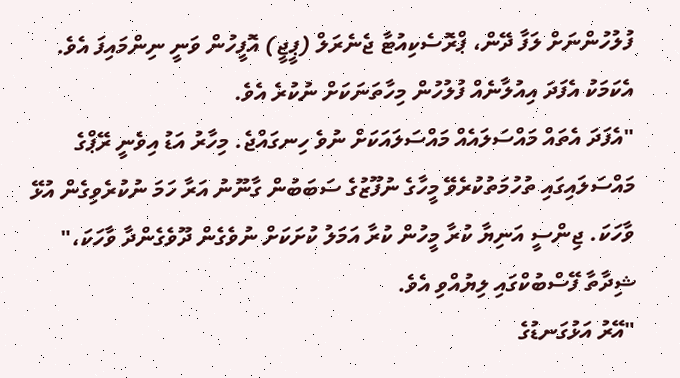ފުލުހުންނަށް ލަފާ ދޭން، ޕްރޮސެކިއުޓާ ޖެނެރަލް (ޕީޖީ) އޮފީހުން ވަނީ ނިންމައިފަ އެވެ. އެކަމަކު އެފަދަ އިއުލާނެއް ފުލުހުން މިހާތަނަކަށް ނުކުރެ އެވެ.
"އެފަދަ އެތައް މައްސަލައެއް މައްސަލައަކަށް ނުވެ ހިނގައްޖެ. މިހާރު އަޑު އިވެނީ ރޭޕްގެ މައްސަލައިގައި ތުހުމަތުކުރެވޭ މީހާގެ ނުފޫޒުގެ ސަބަބުން ގާނޫނު އަރާ ހަމަ ނުކުރެވިގެން އުޅޭ ވާހަކަ. ޖިންސީ އަނިޔާ ކުރާ މީހުން ކުރާ އަމަލު ކުށަކަށް ނުވެގެން ދޫވެގެންދާ ވާހަކަ،" ޝިދާތާ ފޭސްބުކްގައި ލިޔުއްވި އެވެ.
"އޭރު އަޅުގަނޑުގެ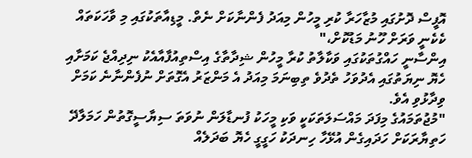އޮފީސް ދޮށުގައި މުޒާހަރާ ކުރި މީހުން މިއަދު ފެންނާކަށް ނެތް. މީޑިއާތަކުގައި މި ވާހަކަތައް ކެކެނީ ވަރަށް ހޫނު މަޑުކޮށް،"
އިންސާނީ ހައްގުތަކުގައި ވަކާލާތު ކުރާ މީހުން ޝިދާތާގެ އިސްތިއުފާއާއެކު ނިދިއްޖެ ކަމަށާއި ހެޔޮ ނިޔަތުގައި އެދުވަހު ތެދުވެ ތިބިނަމަ މިއަދު އެ މަންޒަރު އެގޮތަށް ނުފެންނާނެ ކަމަށް ވިދާޅުވި އެވެ.
"މުޖުތަމައުގެ މިފަދަ މައްސަލަތަކަކީ ވަކި މީހަކު ފުނޑާލަން ނުވަތަ ސިޔާސީގޮތުން ހަމަލާދޭ ހަތިޔާރަކަށް ހަދައިގެން އުޅޭހާ ހިނދަކު ހަގީގީ ހެޔޮ ބަދަލެއް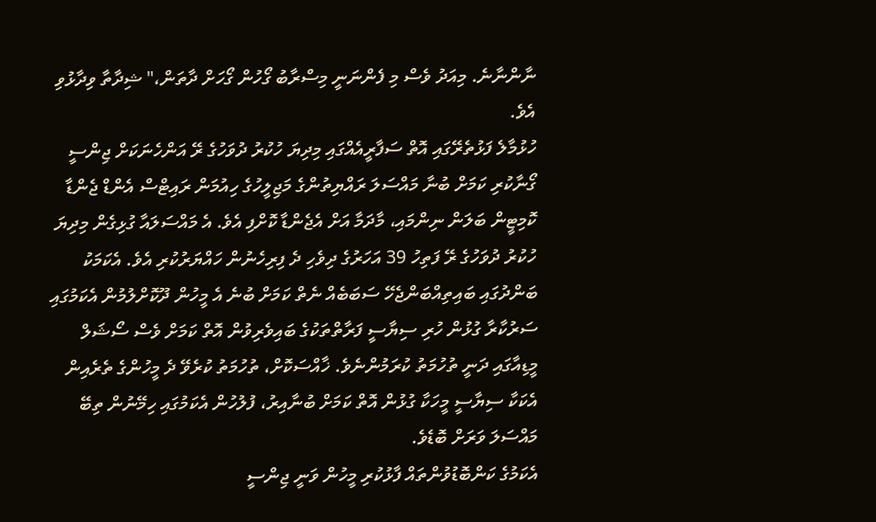ނާންނާނެ. މިއަދު ވެސް މި ފެންނަނީ މިސްރާބު ގޯހުން ގޯހަށް ދާތަން،" ޝިދާތާ ވިދާޅުވި އެވެ.
ހުޅުމާލެ ފަޅުތެރޭގައި އޮތް ސަފާރީއެއްގައި މިދިޔަ ހުކުރު ދުވަހުގެ ރޭ އަންހެނަކަށް ޖިންސީ ގޯނާކުރި ކަމަށް ބުނާ މައްސަލަ ރައްޔިތުންގެ މަޖިލީހުގެ ހިއުމަން ރައިޓްސް އެންޑް ޖެންޑާ ކޮމިޓީން ބަލަން ނިންމައި، މާދަމާ އަށް އެޖެންޑާ ކޮށްފި އެވެ. އެ މައްސަލައާ ގުޅިގެން މިދިޔަ ހުކުރު ދުވަހުގެ ރޭ ފަތިހު 39 އަހަރުގެ ދިވެހި ދެ ފިރިހެނުން ހައްޔަރުކުރި އެވެ. އެކަމަކު ބަންދުގައި ބައިތިއްބަންޖެހޭ ސަބަބެއް ނެތް ކަމަށް ބުނެ އެ މީހުން ދޫކޮށްލުމުން އެކަމުގައި ސަރުކާރާ ގުޅުން ހުރި ސިޔާސީ ފަރާތްތަކުގެ ބައިވެރިވުން އޮތް ކަމަށް ވެސް ސޯޝަލް މީޑިއާގައި ދަނީ ތުހުމަތު ކުރަމުންނެވެ. ޚާއްސަކޮށް، ތުހުމަތު ކުރެވޭ ދެ މީހުންގެ ތެރެއިން އެކަކާ ސިޔާސީ މީހަކާ ގުޅުން އޮތް ކަމަށް ބުނާއިރު، ފުލުހުން އެކަމުގައި ހިމޭނުން ތިބޭ މައްސަލަ ވަރަށް ބޮޑެވެ.
އެކަމުގެ ކަންބޮޑުވުންތައް ފާޅުކުރި މީހުން ވަނީ ޖިންސީ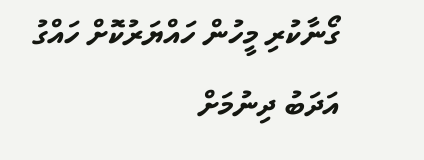ގޯނާކުރި މީހުން ހައްޔަރުކޮށް ހައްގު އަދަބު ދިނުމަށް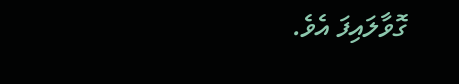ގޮވާލައިފަ އެވެ.